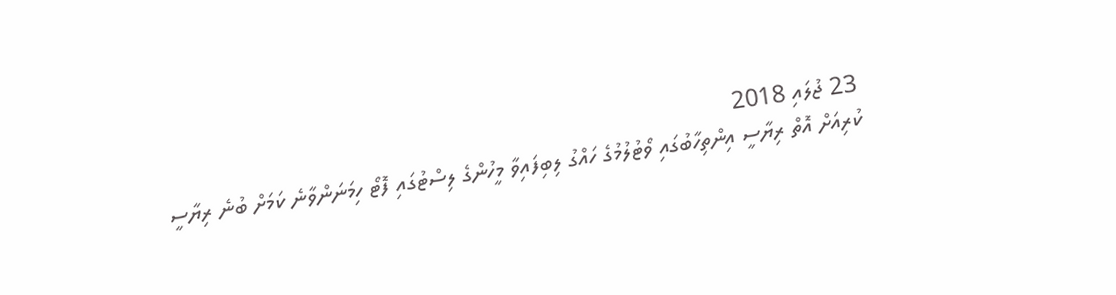23 ޖުލައި 2018
ކުރިއަށް އޮތް ރިޔާސީ އިންތިހާބުގައި ވޯޓުލުމުގެ ހައްގު ލިބިފައިވާ މީހުންގެ ލިސްޓުގައި ފޮޓޯ ހިމަނަންވާނެ ކަމަށް ބުނެ ރިޔާސީ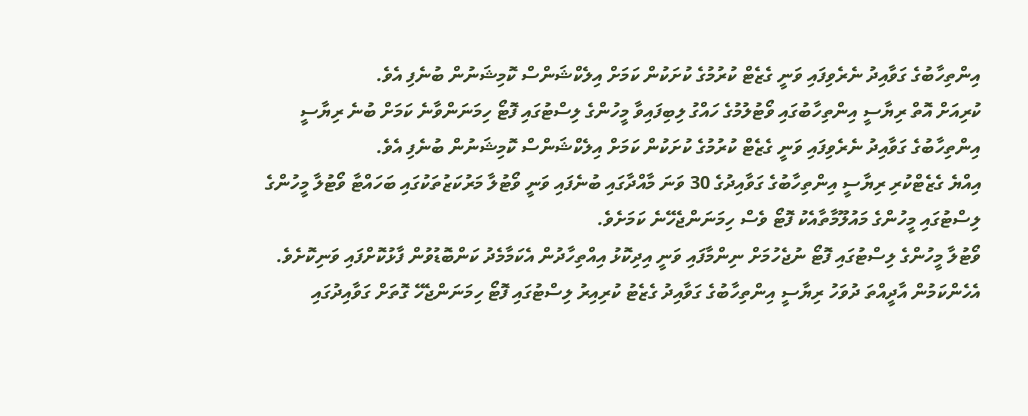އިންތިހާބުގެ ގަވާއިދު ނެރެވިފައި ވަނީ ގެޒެޓް ކުރުމުގެ ކުށަކުން ކަމަށް އިލެކްޝަންސް ކޮމިޝަނުން ބުނެފި އެވެ.
ކުރިއަށް އޮތް ރިޔާސީ އިންތިހާބުގައި ވޯޓުލުމުގެ ހައްގު ލިބިފައިވާ މީހުންގެ ލިސްޓުގައި ފޮޓޯ ހިމަނަންވާނެ ކަމަށް ބުނެ ރިޔާސީ އިންތިހާބުގެ ގަވާއިދު ނެރެވިފައި ވަނީ ގެޒެޓް ކުރުމުގެ ކުށަކުން ކަމަށް އިލެކްޝަންސް ކޮމިޝަނުން ބުނެފި އެވެ.
އިއްޔެ ގެޒެޓްކުރި ރިޔާސީ އިންތިހާބުގެ ގަވާއިދުގެ 30 ވަނަ މާއްދާގައި ބުނެފައި ވަނީ ވޯޓުލާ މަރުކަޒުތަކުގައި ބަހައްޓާ ވޯޓުލާ މީހުންގެ ލިސްޓުގައި މީހުންގެ މައުލޫމާތާއެކު ފޮޓޯ ވެސް ހިމަނަންޖެހޭނެ ކަމަށެވެ.
ވޯޓުލާ މީހުންގެ ލިސްޓުގައި ފޮޓޯ ނުޖެހުމަށް ނިންމާފައި ވަނީ އިދިކޮޅު އިއްތިހާދުން އެކަމާމެދު ކަންބޮޑުވުން ފާޅުކޮށްފައި ވަނިކޮށެވެ. އެހެންކަމުން އާދީއްތަ ދުވަހު ރިޔާސީ އިންތިހާބުގެ ގަވާއިދު ގެޒެޓު ކުރިއިރު ލިސްޓުގައި ފޮޓޯ ހިމަނަންޖެހޭ ގޮތަށް ގަވާއިދުގައި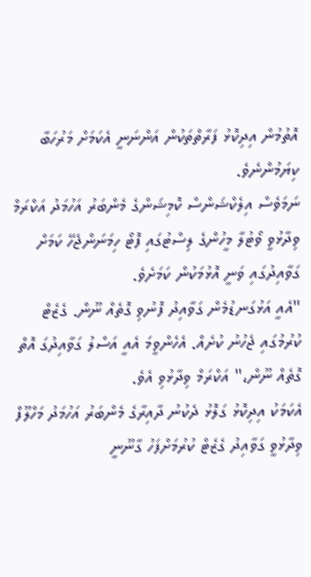އޮތުމުން އިދިކޮޅު ފަރާތްތަކުން އަންނަނީ އެކަމަށް މަރުހަބާ ކިޔަމުންނެވެ.
ނަމަވެސް އިލެކްޝަންސް ކޮމިޝަންގެ މެންބަރު އަހުމަދު އަކްރަމް ވިދާޅުވީ ވޯޓުލާ މީހުންގެ ލިސްޓުގައި ފޮޓޯ ހިމަނަންޖެހޭ ކަމަށް ގަވާއިދުގައި ވަނީ އޮޅުމަކުން ކަމަށެވެ.
"އެއީ އަޅުގަނޑުމެން ގަވާއިދު ފޮނުވި ގޮތެއް ނޫން. ގެޒެޓް ކުރުމުގައި ޖެހުނު ކުށެއް. އެހެންވީމަ އެއީ އަސްލު ގަވާއިދުގަ އޮތް ގޮތެއް ނޫން،" އަކްރަމް ވިދާޅުވި އެވެ.
އެކަމަކު އިދިކޮޅު ގަލޮޅު ދެކުނު ދާއިރާގެ މެންބަރު އަހުމަދު މަހްލޫފް ވިދާޅުވީ ގަވާއިދު ގެޒެޓް ކުރުމަށްފަހު ގާނޫނީ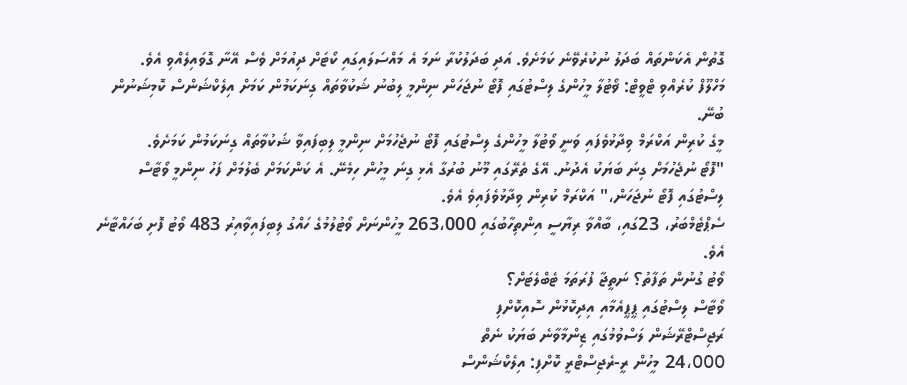ގޮތުން އެކަންތައް ބަދަލު ނުކުރެވޭނެ ކަމަށެވެ. އަދި ބަދަލުކުރާ ނަމަ އެ މައްސަލައިގައި ކޯޓަށް ދިއުމަށް ވެސް އޭނާ ގޮވައިލެއްވި އެވެ.
މަހްލޫފް ކުރެއްވި ޓްވީޓް: ޥޯޓުލާ މީހުންގެ ލިސްޓުގައި ފޮޓޯ ނުޖަހަން ނިންމީ ލިބުނު ޝަކުވާތައް ގިނަކަމުން ކަމަށް އިލެކްޝަންސް ކޮމިޝަނުން ބުނޭ.
މީގެ ކުރިން އަކްރަމް ވިދާޅުވެފައި ވަނީ ވޯޓުލާ މީހުންގެ ލިސްޓުގައި ފޮޓޯ ނުޖެހުމަށް ނިންމީ ލިބިފައިވާ ޝަކުވާތައް ގިނަކަމުން ކަމަށެވެ.
"ފޮޓޯ ނުޖެހުމަށް ގިނަ ބަޔަކު އެދުނު. އޭގެ ތެރޭގައި މޫނު ބުރުގާ އެޅި ގިނަ މީހުން ހިމެނޭ. އެ ކަންކަމަށް ބެލުމަށް ފަހު ނިންމީ ވޯޓާސް ލިސްޓުގައި ފޮޓޯ ނުޖަހަން،" އަކްރަމް ކުރިން ވިދާޅުވެފައިވެ އެވެ.
ސެޕްޓެމްބަރު، 23ގައި، ބާއްވާ ރިޔާސީ އިންތިހާބުގައި 263،000 މީހުންނަށް ވޯޓުލުމުގެ ހައްގު ލިބިފައިވާއިރު 483 ވޯޓު ފޮށި ބަހައްޓާނެ އެވެ.
ވޯޓު ގުނުން ތަފާތު؟ ނަތީޖާ ފުރަތަމަ ޓެބްލެޓަށް؟
ވޯޓާސް ލިސްޓުގައި ޕީޕީއެމާއި އިދިކޮޅުން ސޮއިކޮށްފި
ރަޖިސްޓްރޭޝަން ލަސްވުމުގައި ޒިންމާވާނެ ބަޔަކު ނެތް
24،000 މީހުން ރީ-ރެޖިސްޓްރީ ކޮށްފި: އިލެކްޝަންސް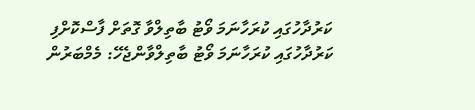ކަރުދާހުގައި ކުރަހާނަމަ ވޯޓު ބާތިލްވާ ގޮތަށް ފާސްކޮށްފި
ކަރުދާހުގައި ކުރަހާނަމަ ވޯޓު ބާތިލްވާންޖެހޭ: މެމްބަރުން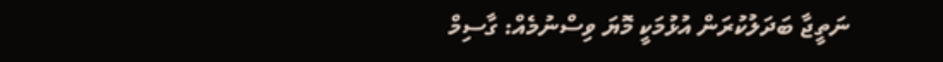ނަތީޖާ ބަދަލުކުރަން އުޅުމަކީ މޮޔަ ވިސްނުމެއް: ގާސިމް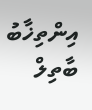އިންތިޚާބު ބާތިލް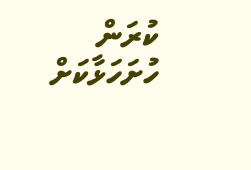ކުރަން ހުށަހަޅާކަށް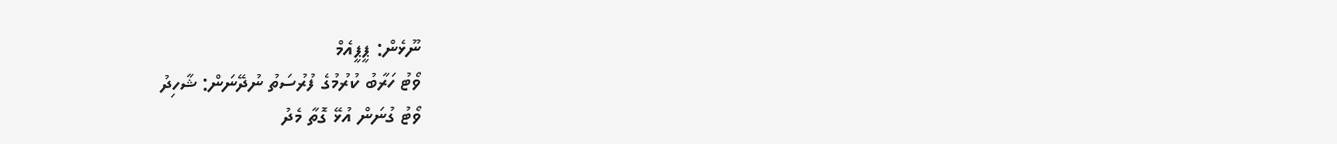ނޫޅެން: ޕީޕީއެމް
ވޯޓު ހަރާބު ކުރުމުގެ ފުރުސަތު ނުދޭނަން: ޝާހިދު
ވޯޓު ގުނަން އުޅޭ ގޮތާ މެދު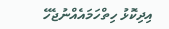އިދިކޮޅު ހިތްހަމައެއްނުޖެހޭ